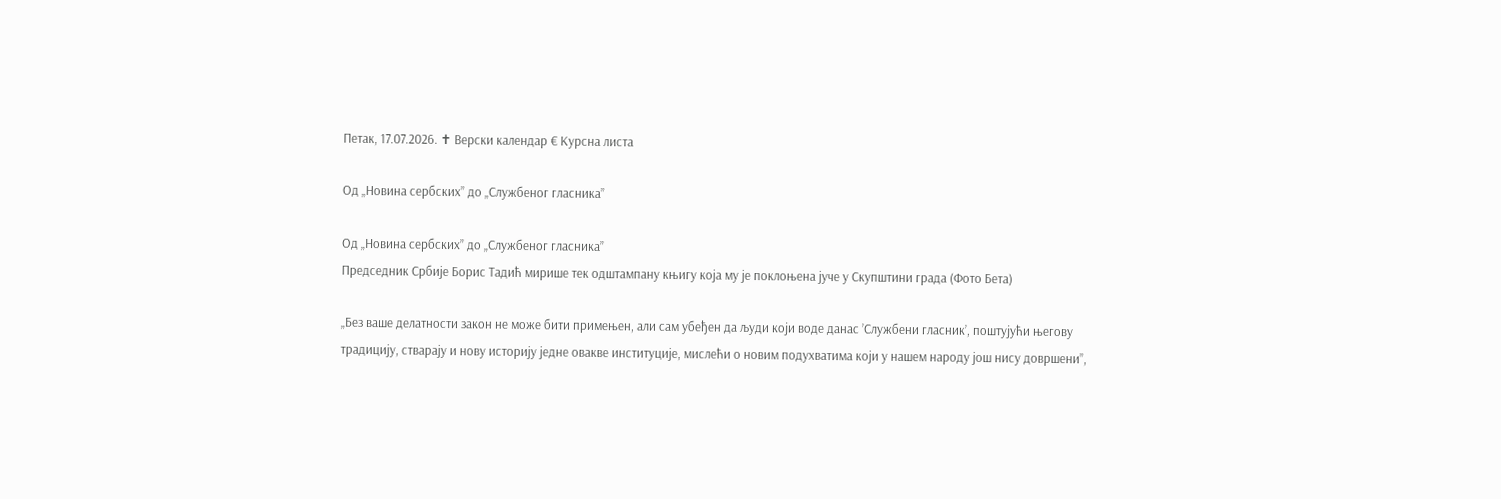Петак, 17.07.2026. ✝ Верски календар € Курсна листа

Од „Новина сербских” до „Службеног гласника”

Од „Новина сербских” до „Службеног гласника”
Председник Србије Борис Тадић мирише тек одштампану књигу која му је поклоњена јуче у Скупштини града (Фото Бета)

„Без ваше делатности закон не може бити примењен, али сам убеђен да људи који воде данас ’Службени гласник’, поштујући његову традицију, стварају и нову историју једне овакве институције, мислећи о новим подухватима који у нашем народу још нису довршени”,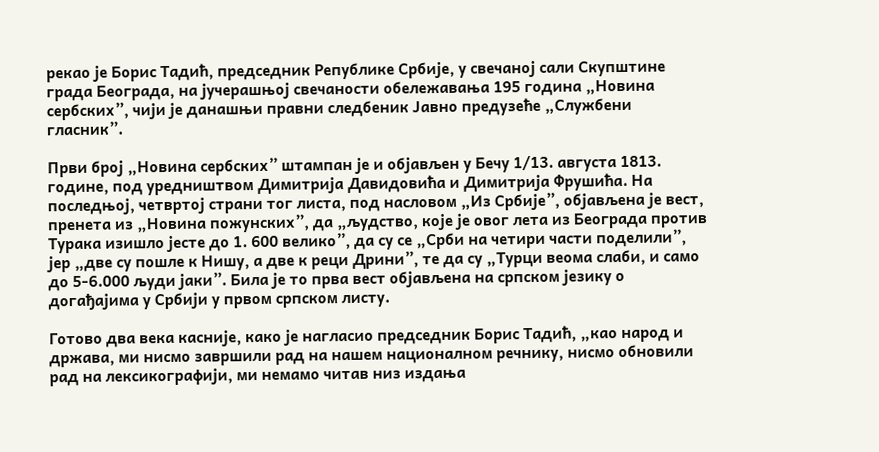рекао је Борис Тадић, председник Републике Србије, у свечаној сали Скупштине града Београда, на јучерашњој свечаности обележавања 195 година „Новина сербских”, чији је данашњи правни следбеник Јавно предузеће „Службени гласник”.

Први број „Новина сербских” штампан је и објављен у Бечу 1/13. августа 1813. године, под уредништвом Димитрија Давидовића и Димитрија Фрушића. На последњој, четвртој страни тог листа, под насловом „Из Србије”, објављена је вест, пренета из „Новина пожунских”, да „људство, које је овог лета из Београда против Турака изишло јесте до 1. 600 велико”, да су се „Срби на четири части поделили”, јер „две су пошле к Нишу, а две к реци Дрини”, те да су „Турци веома слаби, и само до 5-6.000 људи јаки”. Била је то прва вест објављена на српском језику о догађајима у Србији у првом српском листу.

Готово два века касније, како је нагласио председник Борис Тадић, „као народ и држава, ми нисмо завршили рад на нашем националном речнику, нисмо обновили рад на лексикографији, ми немамо читав низ издања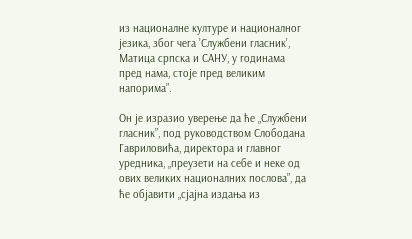из националне културе и националног језика, због чега ’Службени гласник’, Матица српска и САНУ, у годинама пред нама, стоје пред великим напорима”.

Он је изразио уверење да ће „Службени гласник”, под руководством Слободана Гавриловића, директора и главног уредника, „преузети на себе и неке од ових великих националних послова”, да ће објавити „сјајна издања из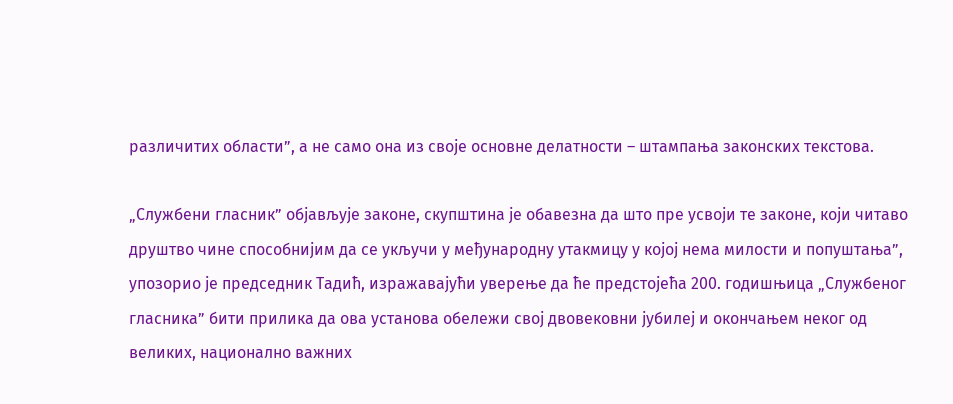различитих области”, а не само она из своје основне делатности – штампања законских текстова.

„Службени гласник” објављује законе, скупштина је обавезна да што пре усвоји те законе, који читаво друштво чине способнијим да се укључи у међународну утакмицу у којој нема милости и попуштања”, упозорио је председник Тадић, изражавајући уверење да ће предстојећа 200. годишњица „Службеног гласника” бити прилика да ова установа обележи свој двовековни јубилеј и окончањем неког од великих, национално важних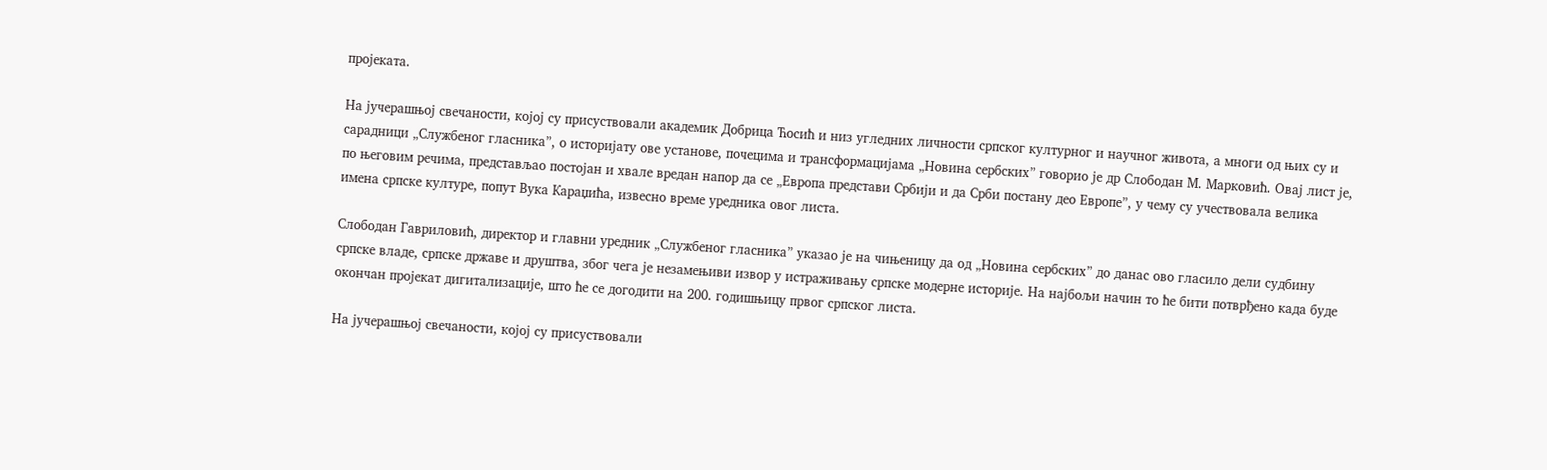пројеката.

На јучерашњој свечаности, којој су присуствовали академик Добрица Ћосић и низ угледних личности српског културног и научног живота, а многи од њих су и сарадници „Службеног гласника”, о историјату ове установе, почецима и трансформацијама „Новина сербских” говорио је др Слободан М. Марковић. Овај лист је, по његовим речима, представљао постојан и хвале вредан напор да се „Европа представи Србији и да Срби постану део Европе”, у чему су учествовала велика имена српске културе, попут Вука Караџића, извесно време уредника овог листа.

Слободан Гавриловић, директор и главни уредник „Службеног гласника” указао је на чињеницу да од „Новина сербских” до данас ово гласило дели судбину српске владе, српске државе и друштва, због чега је незамењиви извор у истраживању српске модерне историје. На најбољи начин то ће бити потврђено када буде окончан пројекат дигитализације, што ће се догодити на 200. годишњицу првог српског листа.

На јучерашњој свечаности, којој су присуствовали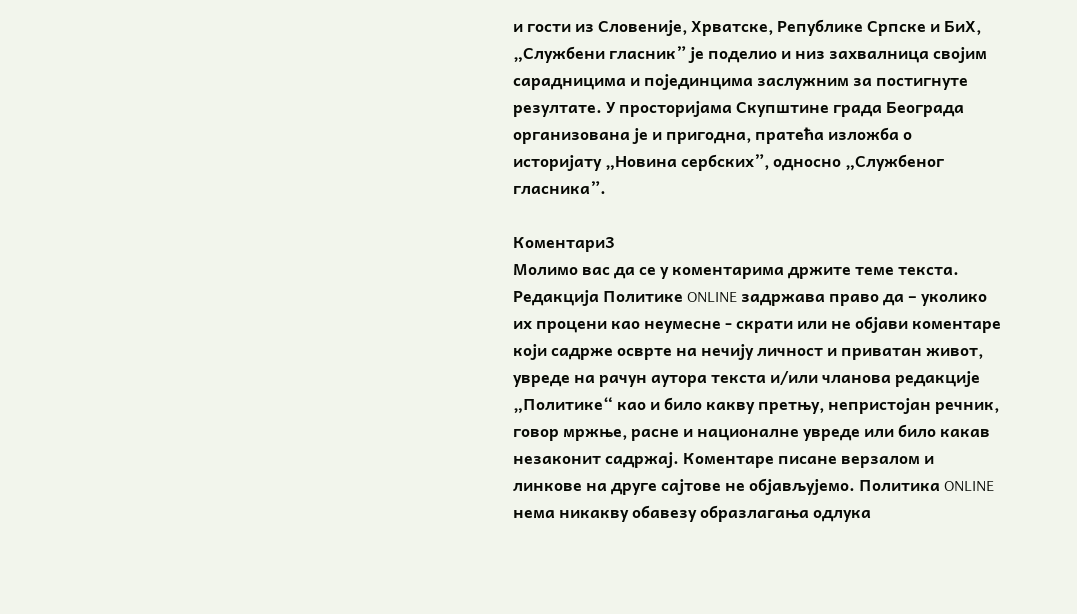и гости из Словеније, Хрватске, Републике Српске и БиХ, „Службени гласник” је поделио и низ захвалница својим сарадницима и појединцима заслужним за постигнуте резултате. У просторијама Скупштине града Београда организована је и пригодна, пратећа изложба о историјату „Новина сербских”, односно „Службеног гласника”.

Коментари3
Молимо вас да се у коментарима држите теме текста. Редакција Политике ONLINE задржава право да – уколико их процени као неумесне - скрати или не објави коментаре који садрже осврте на нечију личност и приватан живот, увреде на рачун аутора текста и/или чланова редакције „Политике“ као и било какву претњу, непристојан речник, говор мржње, расне и националне увреде или било какав незаконит садржај. Коментаре писане верзалом и линкове на друге сајтове не објављујемо. Политика ONLINE нема никакву обавезу образлагања одлука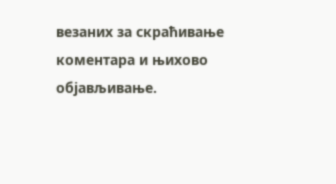везаних за скраћивање коментара и њихово објављивање.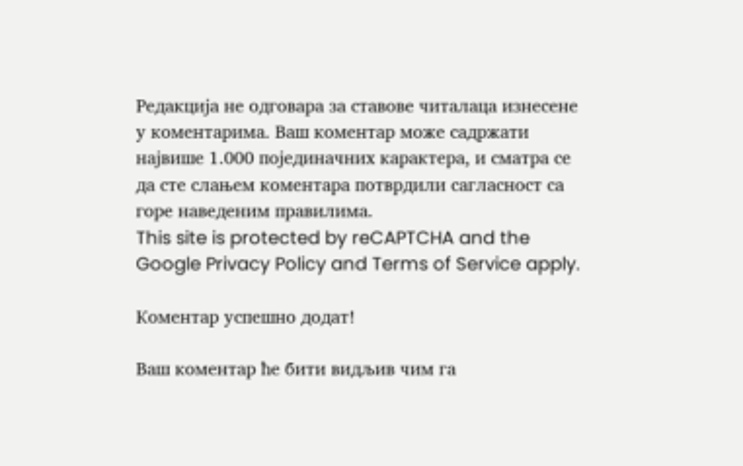Редакција не одговара за ставове читалаца изнесене у коментарима. Ваш коментар може садржати највише 1.000 појединачних карактера, и сматра се да сте слањем коментара потврдили сагласност са горе наведеним правилима.
This site is protected by reCAPTCHA and the Google Privacy Policy and Terms of Service apply.

Комeнтар успeшно додат!

Ваш комeнтар ћe бити видљив чим га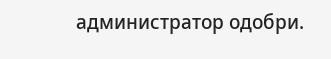администратор одобри.